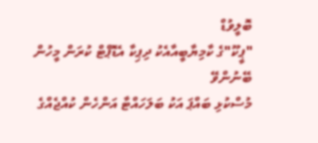ބޮލީވުޑް
"ޕީކޫ"ގެ ކާމިޔާބީއާއެކު ދިޕިކާ އެޑޮޕްޓް ކުރަން މީހުން ބޭނުންވޭ
މުސްކުޅި ބައްޕަ އަކު ބަލަހައްޓާ އަންހެން ކުއްޖެއްގެ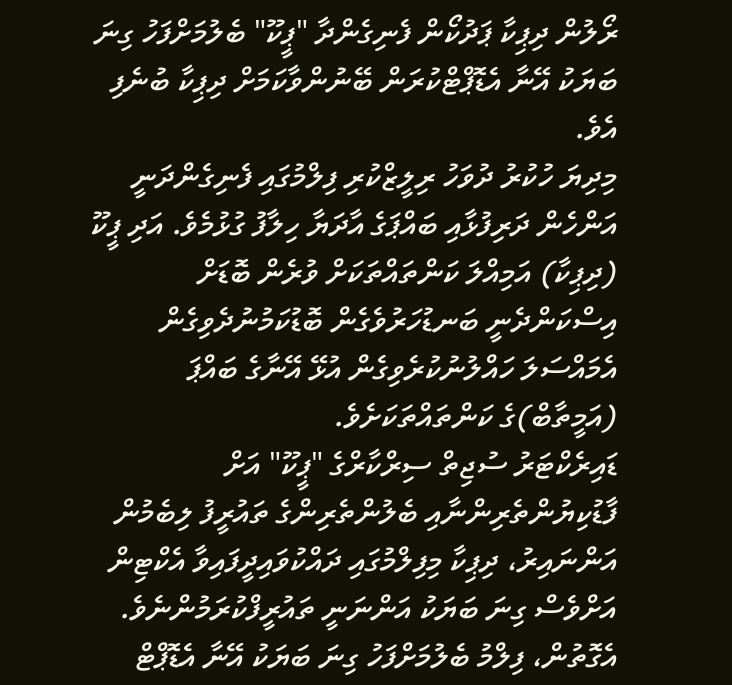ރޯލުން ދިޕިކާ ޕަދުކޯން ފެނިގެންދާ "ޕީކޫ" ބެލުމަށްފަހު ގިނަ ބަޔަކު އޭނާ އެޑޮޕްޓްކުރަން ބޭނުންވާކަމަށް ދިޕިކާ ބުނެފި އެވެ.
މިދިޔަ ހުކުރު ދުވަހު ރިލީޒްކުރި ފިލްމުގައި ފެނިގެންދަނީ އަންހެން ދަރިފުޅާއި ބައްޕަގެ އާދަޔާ ހިލާފު ގުޅުމެވެ. އަދި ޕީކޫ (ދިޕިކާ) އަމިއްލަ ކަންތައްތަކަށް ވުރެން ބޮޑަށް އިސްކަންދެނީ ބަނޑުހަރުވެގެން ބޮޑުކަމުނުދެވިގެން އެމައްސަލަ ހައްލުނުކުރެވިގެން އުޅޭ އޭނާގެ ބައްޕަ (އަމީތާބް)ގެ ކަންތައްތަކަށެވެ.
ޑައިރެކްޓަރު ސުޖިތް ސިރްކާރްގެ "ޕީކޫ" އަށް ފާޑުކިޔުންތެރިންނާއި ބެލުންތެރިންގެ ތައުރީފު ލިބެމުން އަންނައިރު، ދިޕިކާ މިފިލްމުގައި ދައްކުވައިދީފައިވާ އެކްޓިން އަށްވެސް ގިނަ ބަޔަކު އަންނަނީ ތައުރީފްކުރަމުންނެވެ.
އެގޮތުން، ފިލްމު ބެލުމަށްފަހު ގިނަ ބަޔަކު އޭނާ އެޑޮޕްޓް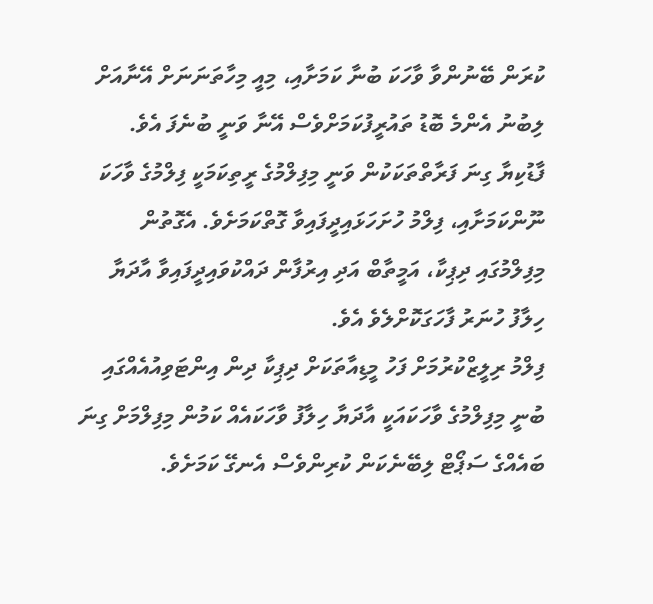ކުރަން ބޭނުންވާ ވާހަކަ ބުނާ ކަމަށާއި، މިއީ މިހާތަނަނަށް އޭނާއަށް ލިބުނު އެންމެ ބޮޑު ތައުރީފުކަމަށްވެސް އޭނާ ވަނީ ބުނެފަ އެވެ.
ފާޑުކިޔާ ގިނަ ފަރާތްތަކަކުން ވަނީ މިފިލްމުގެ ރީތިކަމަކީ ފިލްމުގެ ވާހަކަ ނޫންކަމަށާއި، ފިލްމު ހުށަހަޅައިދީފައިވާ ގޮތްކަމަށެވެ. އެގޮތުން މިފިލްމުގައި ދިޕިކާ، އަމީތާބް އަދި އިރުފާން ދައްކުވައިދީފައިވާ އާދަޔާ ހިލާފު ހުނަރު ފާހަގަކޮށްލެވެ އެވެ.
ފިލްމު ރިލީޒްކުރުމަށް ފަހު މީޑިއާތަކަށް ދިޕިކާ ދިން އިންޓަވިއުއެއްގައި ބުނީ މިފިލްމުގެ ވާހަކައަކީ އާދަޔާ ހިލާފު ވާހަކައެއް ކަމުން މިފިލްމަށް ގިނަ ބައެއްގެ ސަޕޯޓް ލިބޭނެކަން ކުރިންވެސް އެނގޭ ކަމަށެވެ.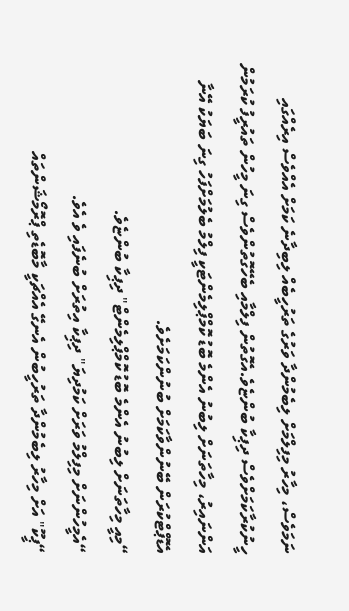ނަމަވެސް، މިހާރު މިފިލްމަށް ލިބެމުންދާ ވަރުގެ ތަރުހީބެއް ލިބިދާނެ ކަމަށް އެއްވެސް އިރެއްގައި ހީނުކުރާކަމަށްވެސް ދިޕިކާ ބުންޏެވެ.އެގޮތުން ފިލްމާއި ބެހޭގޮތުންވެސް ގިނަ މީހުން ތައުރީފު ކުރަމުން އަންނައިރު، މިހާތަނަށް ލިބުނު އެންމެ ބޮޑު ކޮމްޕްލިމެންޓަކީ ފިލްމު ބެލުމަށްފަހު ގިނަ ބަޔަކު އޭނާ އެޑޮޕްޓްކުރަން ބޭނުންވާކަމަށް ބުނުންކަމަށެވެ.
“މިއީ މިހާތަނަށް ލިބުނު އެންމެ ބޮޑު ކޮމްޕްލިމެންޓް" ދިޕިކާ ބުންޏެވެ.
“އެމީހުންނަށް މިފިލްމު ވަރަށް ކަމުދިޔަ" ދިޕިކާ އިތުރަށް ބުނެފައި ވެ އެވެ.
“ޕީކޫ" އަށް މިހާރު ލިބެމުންދާ ތަރުހީބުން އެނގޭ އެއްޗަކީ މާބޮޑެތި ޕްރޮމޯޝަންތައް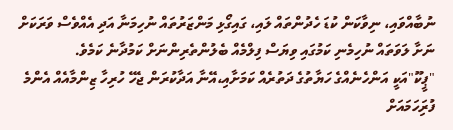ނުބާއްވައި، ނިވާކަން ކުޑަ ހެދުންތައް ލައި، ގައިގޯޅި މަންޒަރުތައް ނުހިމަނާ އަދި އެއްވެސް ވަރަކަށް ނަށާ ލަވަތައް ނުހިމެނި ކަމުގައި ވިޔަސް ފިލްމެއް ބެލުންތެރިންނަށް ކަމުދާނެ ކަމެވެ.
"ޕީކޫ"އަކީ އަންހެނެއްގެ ހަޔާތުގެ ދަތުރެއް ކަމަށާއި،އޭނާ އަދާކުރަން ޖެހޭ ހުރިހާ ޒިންމާއެއް އެންމެ ފުރިަހަމައަށް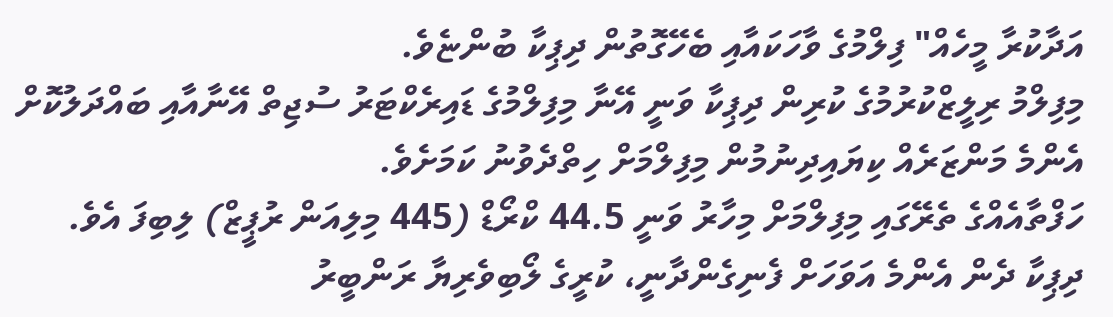އަދާކުރާ މީހެއް" ފިލްމުގެ ވާހަކައާއި ބެހޭގޮތުން ދިޕިކާ ބުންޏެވެ.
މިފިލްމު ރިލީޒްކުރުމުގެ ކުރިން ދިޕިކާ ވަނީ އޭނާ މިފިލްމުގެ ޑައިރެކްޓަރު ސުޖިތް އޭނާއާއި ބައްދަލުކޮށް އެންމެ މަންޒަރެއް ކިޔައިދިނުމުން މިފިލްމަށް ހިތްދެވުނު ކަމަށެވެ.
ހަފްތާއެއްގެ ތެރޭގައި މިފިލްމަށް މިހާރު ވަނީ 44.5 ކްރޯޑް (445 މިލިއަން ރުޕީޒް) ލިބިފަ އެވެ.
ދިޕިކާ ދެން އެންމެ އަވަހަށް ފެނިގެންދާނީ، ކުރީގެ ލޯބިވެރިޔާ ރަންބީރު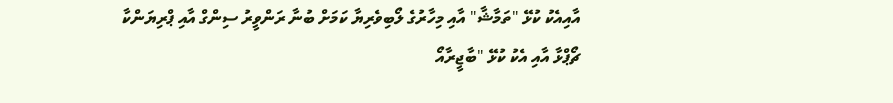އާއިއެކު ކުޅޭ "ތަމާޝާ" އާއި މިހާރުގެ ލޯބިވެރިޔާ ކަމަށް ބުނާ ރަންވީރު ސިންގް އާއި ޕްރިޔަންކާ ޗޯޕްޅާ އާއި އެކު ކުޅޭ "ބާޖީރާއޯ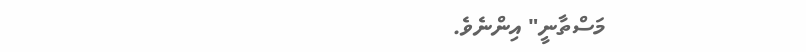މަސްތާނީ" އިންނެވެ.